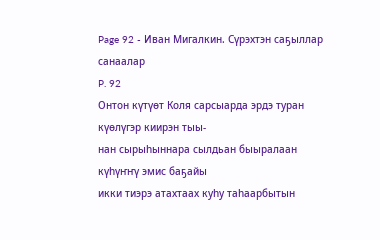Page 92 - Иван Мигалкин. Сүрэхтэн саҕыллар санаалар
P. 92
Онтон күтүөт Коля сарсыарда эрдэ туран күөлүгэр киирэн тыы-
нан сырыһыннара сылдьан быыралаан күһүҥҥү эмис баҕайы
икки тиэрэ атахтаах куһу таһаарбытын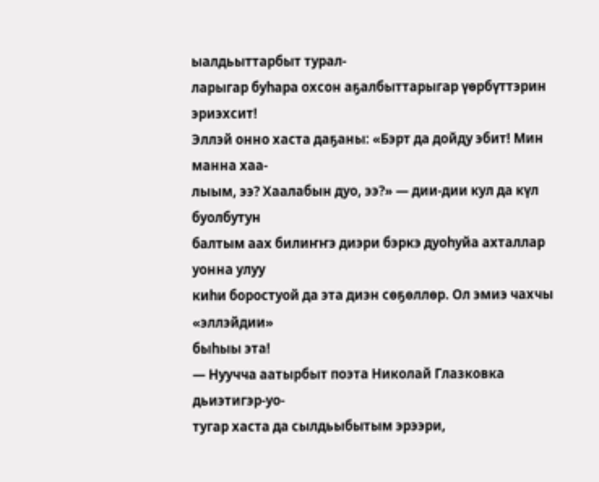ыалдьыттарбыт турал-
ларыгар буһара охсон аҕалбыттарыгар үөрбүттэрин эриэхсит!
Эллэй онно хаста даҕаны: «Бэрт да дойду эбит! Мин манна хаа-
лыым, ээ? Хаалабын дуо, ээ?» — дии-дии кул да күл буолбутун
балтым аах билиҥҥэ диэри бэркэ дуоһуйа ахталлар уонна улуу
киһи боростуой да эта диэн сөҕөллөр. Ол эмиэ чахчы «эллэйдии»
быһыы эта!
— Нуучча аатырбыт поэта Николай Глазковка дьиэтигэр-уо-
тугар хаста да сылдьыбытым эрээри,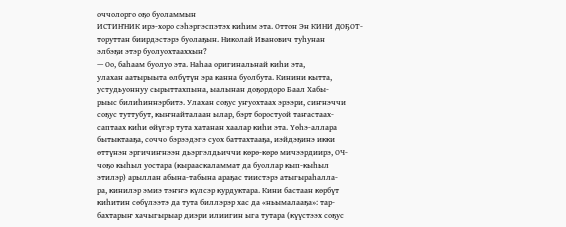оччолорго оҕо буоламмын
ИСТИҤНИК ирэ-хоро сэһэргэспэтэх киһим эта. Оттон Эн КИНИ ДОҔОТ-
торуттан биирдэстэрэ буолаҕын. Николай Иванович туһунан
элбэҕи этэр буолуохтааххын?
— Оо, баһаам буолуо эта. Наһаа оригинальнай киһи эта,
улахан аатырыыта өлбүтүн эра канна буолбута. Кинини кытта,
устудьуоннуу сырыттахпына, ыалынан доҕордоро Баал Хабы-
рыыс билиһиннэрбитэ. Улахан соҕус уҥуохтаах эрээри, сиҥнэччи
соҕус туттубут, кыҥнайталаан ылар, бэрт боростуой таҥастаах-
саптаах киһи өйүгэр тута хатанан хаалар киһи эта. Үөһэ-аллара
бытыктааҕа, соччо бэрээдэгэ суох баттахтааҕа, иэйдэҕинэ икки
өттүнэн эргичиҥнээн дьэргэлдьиччи көрө-көрө мичээрдиирэ, ОЧ-
чоҕо кыһыл уостара (кырааскаламмат да буоллар кып-кыһыл
этилэр) арыллан абына-табына араҕас тиистэрэ атыгыраһалла-
ра, кинилэр эмиэ тэҥҥэ күлсэр курдуктара. Кини бастаан көрбүт
киһитин сөбүлээтэ да тута биллэрэр хас да «ньымалааҕа»: тар-
бахтарыҥ хачыгырыар диэри илиигин ыга тутара (күүстээх соҕус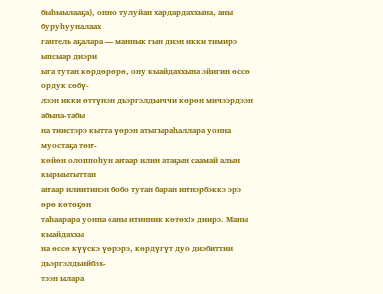быһыылааҕа), онно тулуйан хардардаххына, аны буруһууналаах
гантель аҕалара — маннык гын диэн икки тимирэ ыпсыар диэри
ыга тутан көрдөрөрө, ону кыайдаххына эйигин өссө ордук сөбү-
лээн икки өттүнэн дьэргэлдьиччи көрөн мичээрдээн абына-табы
на тиистэрэ кытта үөрэн атыгыраһаллара уонна муостаҕа төҥ-
көйөн олоппоһун аҥаар илин атаҕын саамай алын кырыытыттан
аҥаар илиитинэн бобо тутан баран иҥнэрбэккэ эрэ өрө көтөҕөн
таһаарара уонна «аны итинник көтөх!» диирэ. Маны кыайдаххы
на өссө күүскэ үөрэрэ, көрдүгүт дуо диэбиттии дьэргэлдьийбэх-
тээн ылара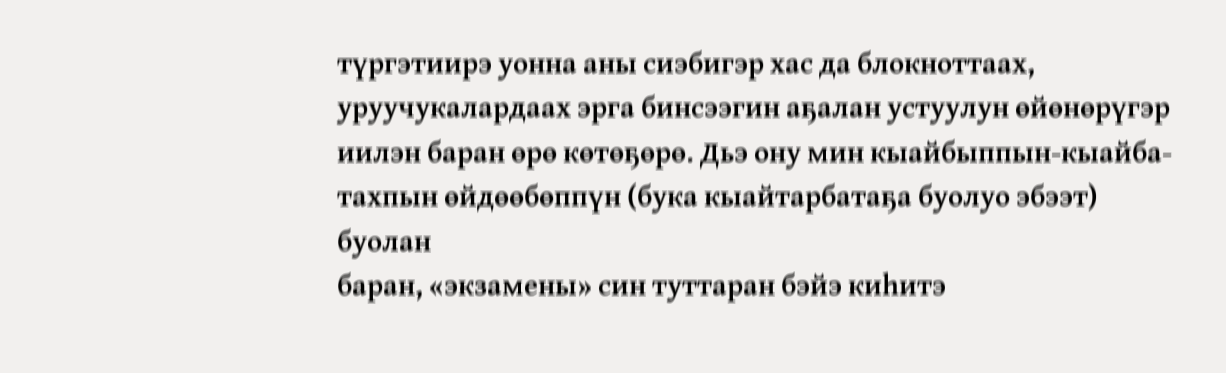түргэтиирэ уонна аны сиэбигэр хас да блокноттаах,
уруучукалардаах эрга бинсээгин аҕалан устуулун өйөнөрүгэр
иилэн баран өрө көтөҕөрө. Дьэ ону мин кыайбыппын-кыайба-
тахпын өйдөөбөппүн (бука кыайтарбатаҕа буолуо эбээт) буолан
баран, «экзамены» син туттаран бэйэ киһитэ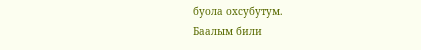буола охсубутум.
Баалым били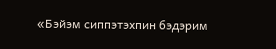«Бэйэм сиппэтэхпин бэдэрим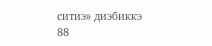ситиэ» диэбиккэ
88